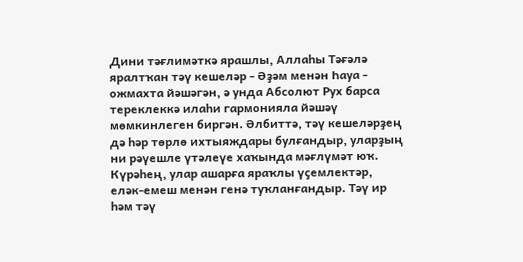Дини тәғлимәткә ярашлы, Аллаһы Тәғәлә яралтҡан тәү кешеләр - Әҙәм менән Һауа - ожмахта йәшәгән, ә унда Абсолют Рух барса тереклеккә илаһи гармонияла йәшәү мөмкинлеген биргән. Әлбиттә, тәү кешеләрҙең дә һәр төрлө ихтыяждары булғандыр, уларҙың ни рәүешле үтәлеүе хаҡында мәғлүмәт юҡ. Күрәһең, улар ашарға яраҡлы үҫемлектәр, еләк-емеш менән генә туҡланғандыр. Тәү ир һәм тәү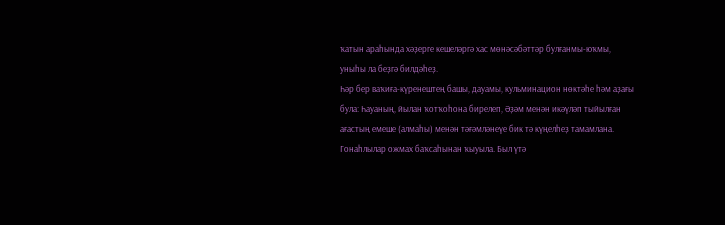ҡатын араһында хәҙерге кешеләргә хас мөнәсәбәттәр булғанмы-юҡмы, уныһы ла беҙгә билдәһеҙ.
Һәр бер ваҡиға-күренештең башы, дауамы, кульминацион нөктәһе һәм аҙағы була: Һауаның, йылан ҡотҡоһона бирелеп, Әҙәм менән икәүләп тыйылған ағастың емеше (алмаһы) менән тәғәмләнеүе бик тә күңелһеҙ тамамлана. Гонаһлылар ожмах баҡсаһынан ҡыуыла. Был үтә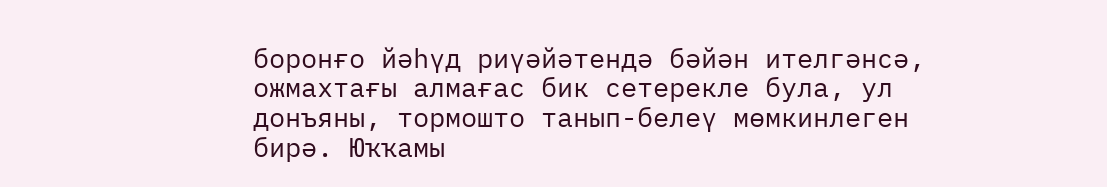боронғо йәһүд риүәйәтендә бәйән ителгәнсә, ожмахтағы алмағас бик сетерекле була, ул донъяны, тормошто танып-белеү мөмкинлеген бирә. Юҡҡамы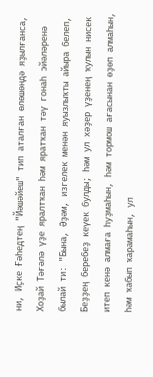ни, Иҫке Ғәһедтең "Йәшәйеш" тип аталған өлөшөндә яҙылғанса, Хоҙай Тәғәлә үҙе яралтҡан һәм яратҡан тәү гонаһ эйәләренә былай ти: "Бына, Әҙәм, изгелек менән яуызлыҡты айыра белеп, Беҙҙең беребеҙ кеүек булды; һәм ул хәҙер үҙенең ҡулын нисек итеп кенә алмаға һуҙмаһын, һәм тормош ағасынан өҙөп алмаһын, һәм ҡабып ҡарамаһын, ул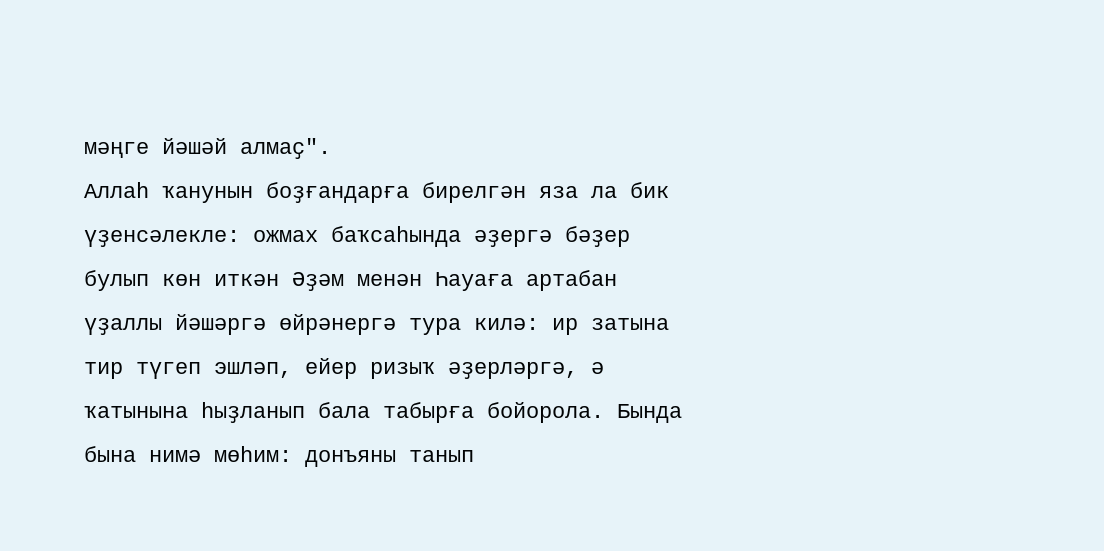мәңге йәшәй алмаҫ".
Аллаһ ҡанунын боҙғандарға бирелгән яза ла бик үҙенсәлекле: ожмах баҡсаһында әҙергә бәҙер булып көн иткән Әҙәм менән Һауаға артабан үҙаллы йәшәргә өйрәнергә тура килә: ир затына тир түгеп эшләп, ейер ризыҡ әҙерләргә, ә ҡатынына һыҙланып бала табырға бойорола. Бында бына нимә мөһим: донъяны танып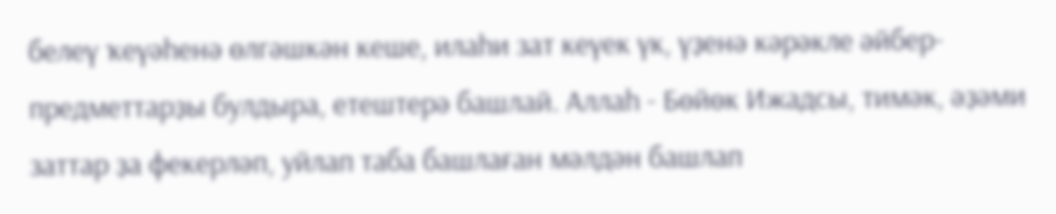белеү ҡеүәһенә өлгәшкән кеше, илаһи зат кеүек үк, үҙенә кәрәкле әйбер-предметтарҙы булдыра, етештерә башлай. Аллаһ - Бөйөк Ижадсы, тимәк, әҙәми заттар ҙа фекерләп, уйлап таба башлаған мәлдән башлап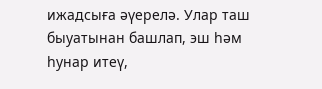ижадсыға әүерелә. Улар таш быуатынан башлап, эш һәм һунар итеү,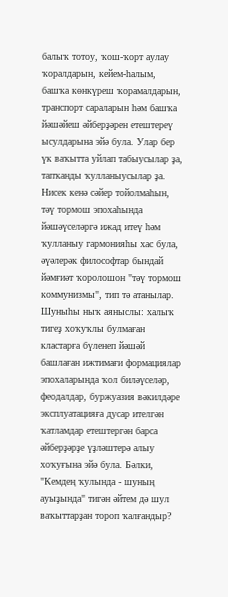балыҡ тотоу, ҡош-ҡорт аулау ҡоралдарын, кейем-һалым, башҡа көнкүреш ҡорамалдарын, транспорт сараларын һәм башҡа йәшәйеш әйберҙәрен етештереү ысулдарына эйә була. Улар бер үк ваҡытта уйлап табыусылар ҙа, тапҡанды ҡулланыусылар ҙа. Нисек кенә сәйер тойолмаһын, тәү тормош эпохаһында йәшәүселәргә ижад итеү һәм ҡулланыу гармонияһы хас була, әүәлерәк философтар бындай йәмғиәт ҡоролошон "тәү тормош коммунизмы", тип тә атанылар.
Шуныһы ныҡ аяныслы: халыҡ тигеҙ хоҡуҡлы булмаған кластарға бүленеп йәшәй башлаған ижтимағи формациялар эпохаларында ҡол биләүселәр, феодалдар, буржуазия вәкилдәре эксплуатацияға дусар ителгән ҡатламдар етештергән барса әйберҙәрҙе үҙләштерә алыу хоҡуғына эйә була. Бәлки, "Кемдең ҡулында - шуның ауыҙында" тигән әйтем дә шул ваҡыттарҙан тороп ҡалғандыр?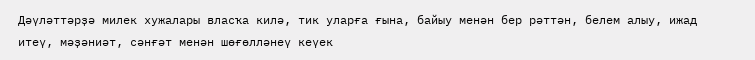Дәүләттәрҙә милек хужалары власҡа килә, тик уларға ғына, байыу менән бер рәттән, белем алыу, ижад итеү, мәҙәниәт, сәнғәт менән шөғөлләнеү кеүек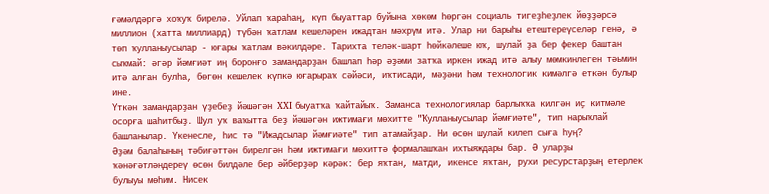ғәмәлдәргә хоҡуҡ бирелә. Уйлап ҡараһаң, күп быуаттар буйына хөкөм һөргән социаль тигеҙһеҙлек йөҙҙәрсә миллион (хатта миллиард) түбән ҡатлам кешеләрен ижадтан мәхрүм итә. Улар ни барыһы етештереүселәр генә, ә төп ҡулланыусылар - юғары ҡатлам вәкилдәре. Тарихта теләк-шарт һөйкәлеше юҡ, шулай ҙа бер фекер баштан сыҡмай: әгәр йәмғиәт иң боронғо замандарҙан башлап һәр әҙәми затҡа иркен ижад итә алыу мөмкинлеген тәьмин итә алған булһа, бөгөн кешелек күпкә юғарыраҡ сәйәси, иҡтисади, мәҙәни һәм технологик кимәлгә еткән булыр ине.
Үткән замандарҙан үҙебеҙ йәшәгән XXI быуатҡа ҡайтайыҡ. Заманса технологиялар барлыҡҡа килгән иҫ китмәле осорға шаһитбыҙ. Шул уҡ ваҡытта беҙ йәшәгән ижтимағи мөхитте "Ҡулланыусылар йәмғиәте", тип нарыҡлай башланылар. Үкенесле, һис тә "Ижадсылар йәмғиәте" тип атамайҙар. Ни өсөн шулай килеп сыға һуң?
Әҙәм балаһының тәбиғәттән бирелгән һәм ижтимағи мөхиттә формалашҡан ихтыяждары бар. Ә уларҙы ҡәнәғәтләндереү өсөн билдәле бер әйберҙәр кәрәк: бер яҡтан, матди, икенсе яҡтан, рухи ресурстарҙың етерлек булыуы мөһим. Нисек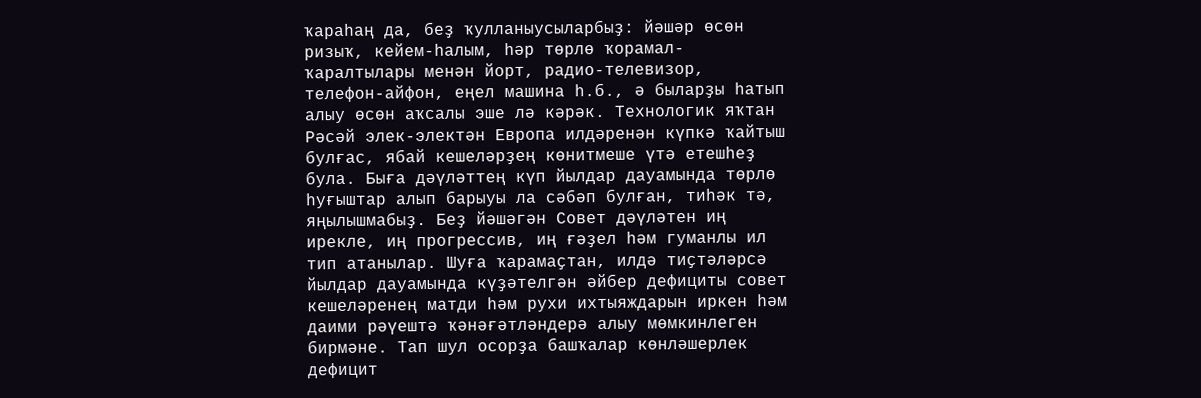ҡараһаң да, беҙ ҡулланыусыларбыҙ: йәшәр өсөн ризыҡ, кейем-һалым, һәр төрлө ҡорамал-ҡаралтылары менән йорт, радио-телевизор, телефон-айфон, еңел машина һ.б., ә быларҙы һатып алыу өсөн аҡсалы эше лә кәрәк. Технологик яҡтан Рәсәй элек-электән Европа илдәренән күпкә ҡайтыш булғас, ябай кешеләрҙең көнитмеше үтә етешһеҙ була. Быға дәүләттең күп йылдар дауамында төрлө һуғыштар алып барыуы ла сәбәп булған, тиһәк тә, яңылышмабыҙ. Беҙ йәшәгән Совет дәүләтен иң ирекле, иң прогрессив, иң ғәҙел һәм гуманлы ил тип атанылар. Шуға ҡарамаҫтан, илдә тиҫтәләрсә йылдар дауамында күҙәтелгән әйбер дефициты совет кешеләренең матди һәм рухи ихтыяждарын иркен һәм даими рәүештә ҡәнәғәтләндерә алыу мөмкинлеген бирмәне. Тап шул осорҙа башҡалар көнләшерлек дефицит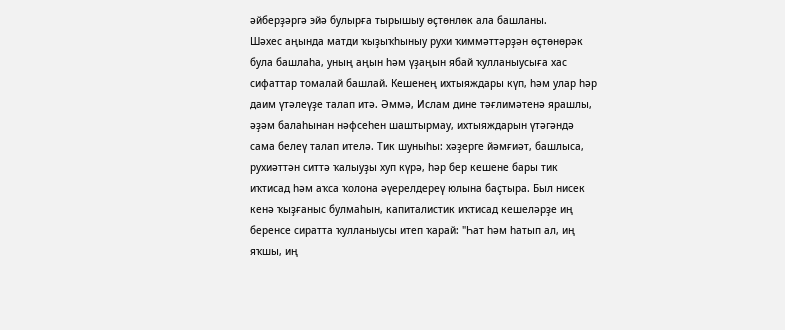әйберҙәргә эйә булырға тырышыу өҫтөнлөк ала башланы.
Шәхес аңында матди ҡыҙыҡһыныу рухи ҡиммәттәрҙән өҫтөнөрәк була башлаһа, уның аңын һәм үҙаңын ябай ҡулланыусыға хас сифаттар томалай башлай. Кешенең ихтыяждары күп, һәм улар һәр даим үтәлеүҙе талап итә. Әммә, Ислам дине тәғлимәтенә ярашлы, әҙәм балаһынан нәфсеһен шаштырмау, ихтыяждарын үтәгәндә сама белеү талап ителә. Тик шуныһы: хәҙерге йәмғиәт, башлыса, рухиәттән ситтә ҡалыуҙы хуп күрә, һәр бер кешене бары тик иҡтисад һәм аҡса ҡолона әүерелдереү юлына баҫтыра. Был нисек кенә ҡыҙғаныс булмаһын, капиталистик иҡтисад кешеләрҙе иң беренсе сиратта ҡулланыусы итеп ҡарай: "Һат һәм һатып ал, иң яҡшы, иң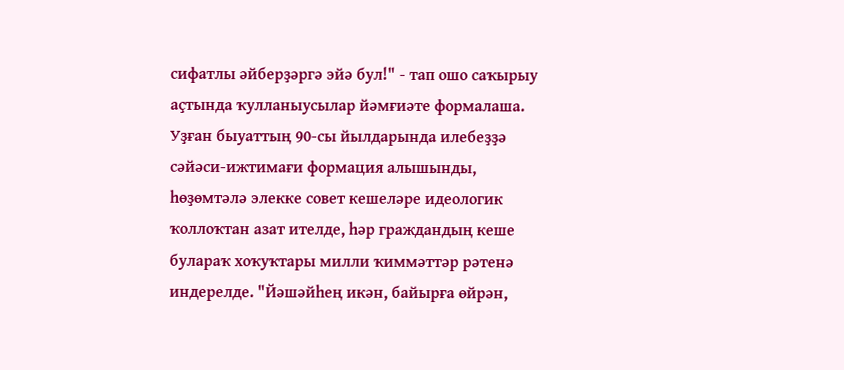сифатлы әйберҙәргә эйә бул!" - тап ошо саҡырыу аҫтында ҡулланыусылар йәмғиәте формалаша.
Уҙған быуаттың 90-сы йылдарында илебеҙҙә сәйәси-ижтимағи формация алышынды, һөҙөмтәлә элекке совет кешеләре идеологик ҡоллоҡтан азат ителде, һәр граждандың кеше булараҡ хоҡуҡтары милли ҡиммәттәр рәтенә индерелде. "Йәшәйһең икән, байырға өйрән,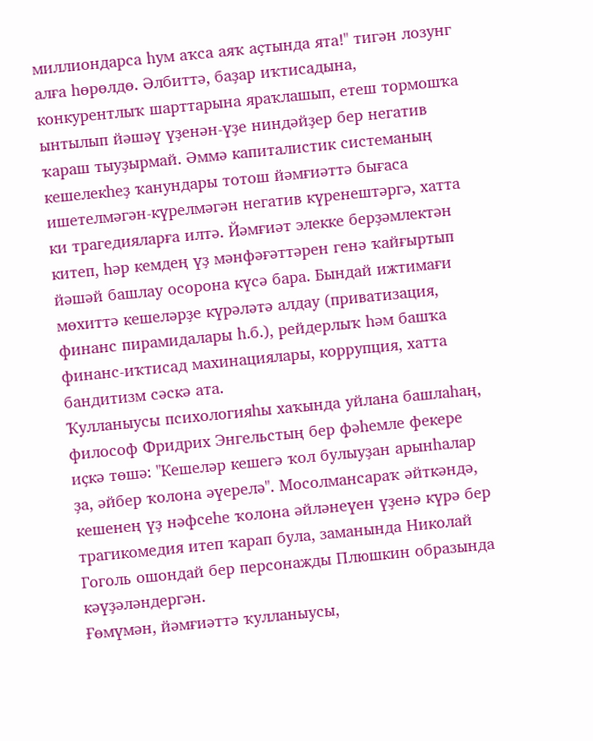миллиондарса һум аҡса аяҡ аҫтында ята!" тигән лозунг алға һөрөлдө. Әлбиттә, баҙар иҡтисадына, конкурентлыҡ шарттарына яраҡлашып, етеш тормошҡа ынтылып йәшәү үҙенән-үҙе ниндәйҙер бер негатив ҡараш тыуҙырмай. Әммә капиталистик системаның кешелекһеҙ ҡанундары тотош йәмғиәттә бығаса ишетелмәгән-күрелмәгән негатив күренештәргә, хатта ки трагедияларға илтә. Йәмғиәт элекке берҙәмлектән китеп, һәр кемдең үҙ мәнфәғәттәрен генә ҡайғыртып йәшәй башлау осорона күсә бара. Бындай ижтимағи мөхиттә кешеләрҙе күрәләтә алдау (приватизация, финанс пирамидалары һ.б.), рейдерлыҡ һәм башҡа финанс-иҡтисад махинациялары, коррупция, хатта бандитизм сәскә ата.
Ҡулланыусы психологияһы хаҡында уйлана башлаһаң, философ Фридрих Энгельстың бер фәһемле фекере иҫкә төшә: "Кешеләр кешегә ҡол булыуҙан арынһалар ҙа, әйбер ҡолона әүерелә". Мосолмансараҡ әйткәндә, кешенең үҙ нәфсеһе ҡолона әйләнеүен үҙенә күрә бер трагикомедия итеп ҡарап була, заманында Николай Гоголь ошондай бер персонажды Плюшкин образында кәүҙәләндергән.
Ғөмүмән, йәмғиәттә ҡулланыусы,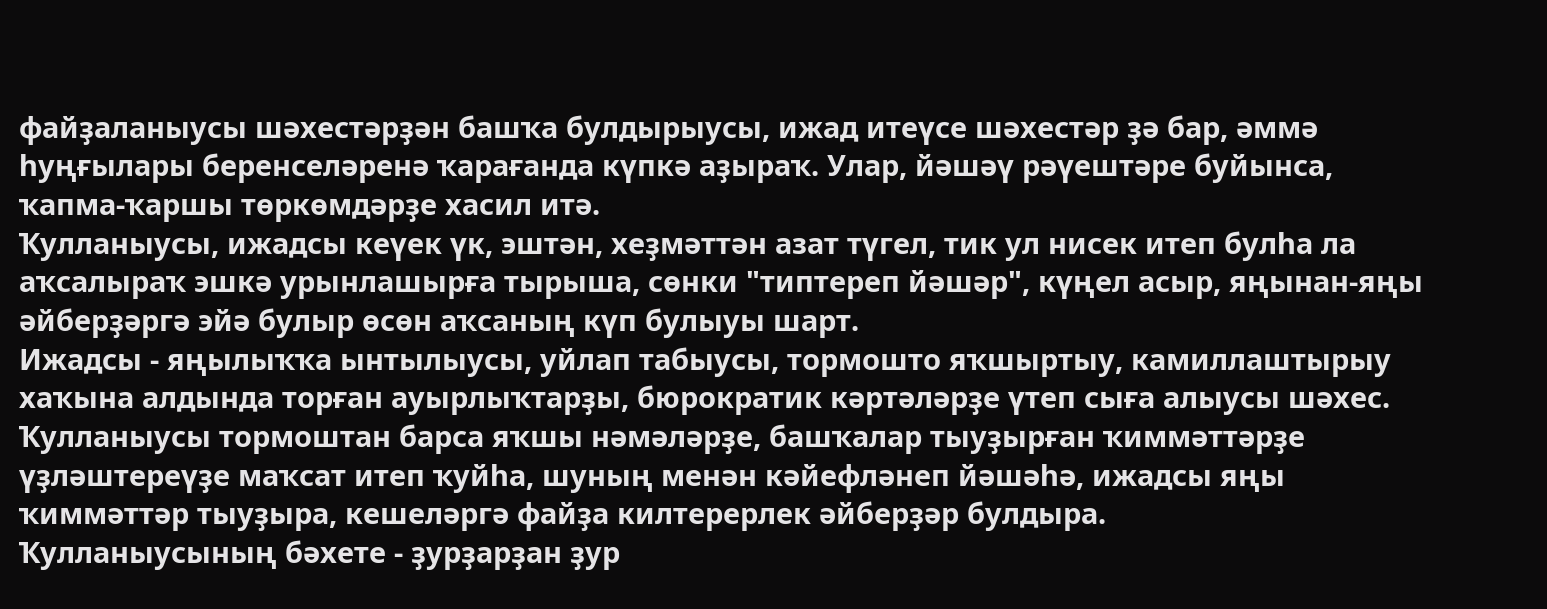файҙаланыусы шәхестәрҙән башҡа булдырыусы, ижад итеүсе шәхестәр ҙә бар, әммә һуңғылары беренселәренә ҡарағанда күпкә аҙыраҡ. Улар, йәшәү рәүештәре буйынса, ҡапма-ҡаршы төркөмдәрҙе хасил итә.
Ҡулланыусы, ижадсы кеүек үк, эштән, хеҙмәттән азат түгел, тик ул нисек итеп булһа ла аҡсалыраҡ эшкә урынлашырға тырыша, сөнки "типтереп йәшәр", күңел асыр, яңынан-яңы әйберҙәргә эйә булыр өсөн аҡсаның күп булыуы шарт.
Ижадсы - яңылыҡҡа ынтылыусы, уйлап табыусы, тормошто яҡшыртыу, камиллаштырыу хаҡына алдында торған ауырлыҡтарҙы, бюрократик кәртәләрҙе үтеп сыға алыусы шәхес.
Ҡулланыусы тормоштан барса яҡшы нәмәләрҙе, башҡалар тыуҙырған ҡиммәттәрҙе үҙләштереүҙе маҡсат итеп ҡуйһа, шуның менән кәйефләнеп йәшәһә, ижадсы яңы ҡиммәттәр тыуҙыра, кешеләргә файҙа килтерерлек әйберҙәр булдыра.
Ҡулланыусының бәхете - ҙурҙарҙан ҙур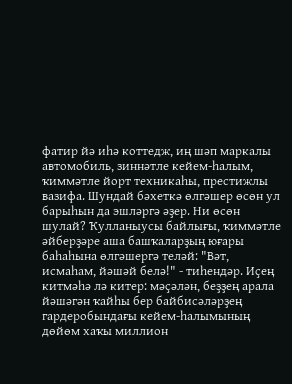фатир йә иһә коттедж, иң шәп маркалы автомобиль, зиннәтле кейем-һалым, ҡиммәтле йорт техникаһы, престижлы вазифа. Шундай бәхеткә өлгәшер өсөн ул барыһын да эшләргә әҙер. Ни өсөн шулай? Ҡулланыусы байлығы, ҡиммәтле әйберҙәре аша башҡаларҙың юғары баһаһына өлгәшергә теләй: "Вәт, исмаһам, йәшәй белә!" - тиһендәр. Иҫең китмәһә лә китер: мәҫәлән, беҙҙең арала йәшәгән ҡайһы бер байбисәләрҙең гардеробындағы кейем-һалымының дөйөм хаҡы миллион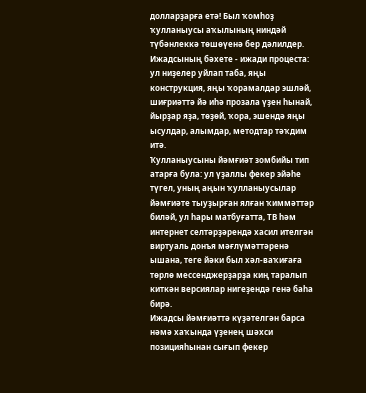долларҙарға етә! Был ҡомһоҙ ҡулланыусы аҡылының ниндәй түбәнлеккә төшөүенә бер дәлилдер.
Ижадсының бәхете - ижади процеста: ул ниҙелер уйлап таба, яңы конструкция, яңы ҡорамалдар эшләй, шиғриәттә йә иһә прозала үҙен һынай, йырҙар яҙа, төҙөй, ҡора, эшендә яңы ысулдар, алымдар, методтар тәҡдим итә.
Ҡулланыусыны йәмғиәт зомбийы тип атарға була: ул үҙаллы фекер эйәһе түгел, уның аңын ҡулланыусылар йәмғиәте тыуҙырған ялған ҡиммәттәр биләй, ул һары матбуғатта, ТВ һәм интернет селтәрҙәрендә хасил ителгән виртуаль донъя мәғлүмәттәренә ышана, теге йәки был хәл-ваҡиғаға төрлө мессенджерҙарҙа киң таралып киткән версиялар нигеҙендә генә баһа бирә.
Ижадсы йәмғиәттә күҙәтелгән барса нәмә хаҡында үҙенең шәхси позицияһынан сығып фекер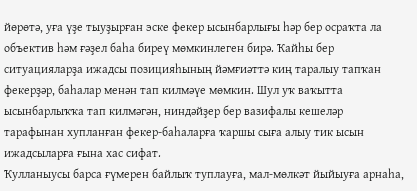йөрөтә, уға үҙе тыуҙырған эске фекер ысынбарлығы һәр бер осраҡта ла объектив һәм ғәҙел баһа биреү мөмкинлеген бирә. Ҡайһы бер ситуацияларҙа ижадсы позицияһының йәмғиәттә киң таралыу тапҡан фекерҙәр, баһалар менән тап килмәүе мөмкин. Шул уҡ ваҡытта ысынбарлыҡҡа тап килмәгән, ниндәйҙер бер вазифалы кешеләр тарафынан хупланған фекер-баһаларға ҡаршы сыға алыу тик ысын ижадсыларға ғына хас сифат.
Ҡулланыусы барса ғүмерен байлыҡ туплауға, мал-мөлкәт йыйыуға арнаһа,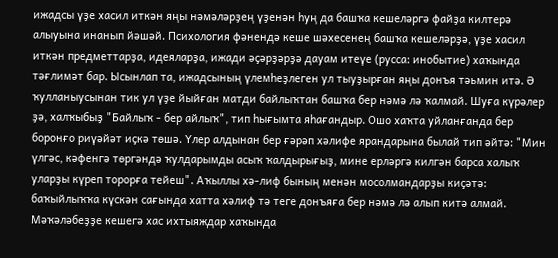ижадсы үҙе хасил иткән яңы нәмәләрҙең үҙенән һуң да башҡа кешеләргә файҙа килтерә алыуына инанып йәшәй. Психология фәнендә кеше шәхесенең башҡа кешеләрҙә, үҙе хасил иткән предметтарҙа, идеяларҙа, ижади әҫәрҙәрҙә дауам итеүе (русса: инобытие) хаҡында тәғлимәт бар. Ысынлап та, ижадсының үлемһеҙлеген ул тыуҙырған яңы донъя тәьмин итә. Ә ҡулланыусынан тик ул үҙе йыйған матди байлыҡтан башҡа бер нәмә лә ҡалмай. Шуға күрәлер ҙә, халҡыбыҙ "Байлыҡ - бер айлыҡ", тип һығымта яһағандыр. Ошо хаҡта уйланғанда бер боронғо риүәйәт иҫкә төшә. Үлер алдынан бер ғәрәп хәлифе ярандарына былай тип әйтә: "Мин үлгәс, кәфенгә төргәндә ҡулдарымды асыҡ ҡалдырығыҙ, мине ерләргә килгән барса халыҡ уларҙы күреп торорға тейеш". Аҡыллы хә-лиф бының менән мосолмандарҙы киҫәтә: баҡыйлыҡҡа күскән сағында хатта хәлиф тә теге донъяға бер нәмә лә алып китә алмай.
Мәҡәләбеҙҙе кешегә хас ихтыяждар хаҡында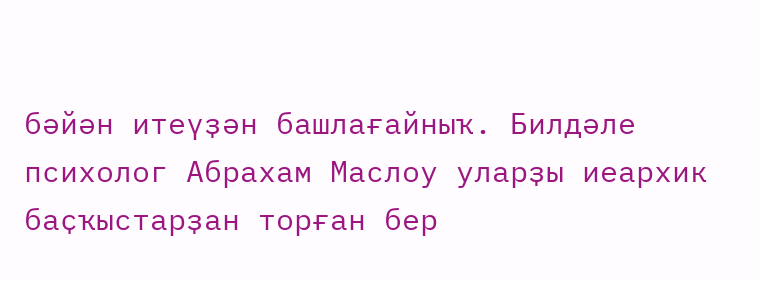бәйән итеүҙән башлағайныҡ. Билдәле психолог Абрахам Маслоу уларҙы иеархик баҫҡыстарҙан торған бер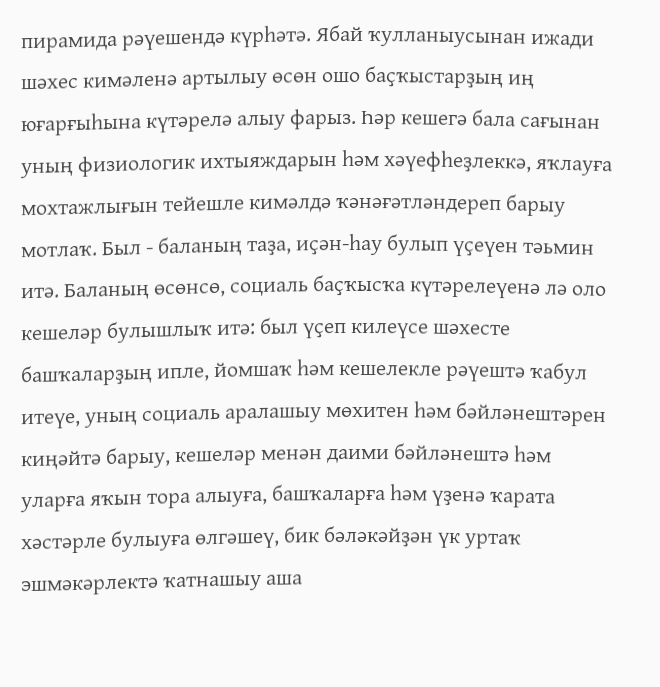пирамида рәүешендә күрһәтә. Ябай ҡулланыусынан ижади шәхес кимәленә артылыу өсөн ошо баҫҡыстарҙың иң юғарғыһына күтәрелә алыу фарыз. Һәр кешегә бала сағынан уның физиологик ихтыяждарын һәм хәүефһеҙлеккә, яҡлауға мохтажлығын тейешле кимәлдә ҡәнәғәтләндереп барыу мотлаҡ. Был - баланың таҙа, иҫән-һау булып үҫеүен тәьмин итә. Баланың өсөнсө, социаль баҫҡысҡа күтәрелеүенә лә оло кешеләр булышлыҡ итә: был үҫеп килеүсе шәхесте башҡаларҙың ипле, йомшаҡ һәм кешелекле рәүештә ҡабул итеүе, уның социаль аралашыу мөхитен һәм бәйләнештәрен киңәйтә барыу, кешеләр менән даими бәйләнештә һәм уларға яҡын тора алыуға, башҡаларға һәм үҙенә ҡарата хәстәрле булыуға өлгәшеү, бик бәләкәйҙән үк уртаҡ эшмәкәрлектә ҡатнашыу аша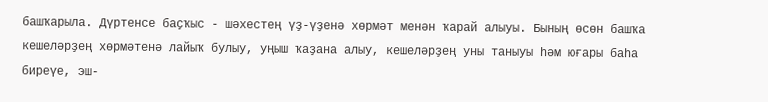башҡарыла. Дүртенсе баҫҡыс - шәхестең үҙ-үҙенә хөрмәт менән ҡарай алыуы. Бының өсөн башҡа кешеләрҙең хөрмәтенә лайыҡ булыу, уңыш ҡаҙана алыу, кешеләрҙең уны таныуы һәм юғары баһа биреүе, эш-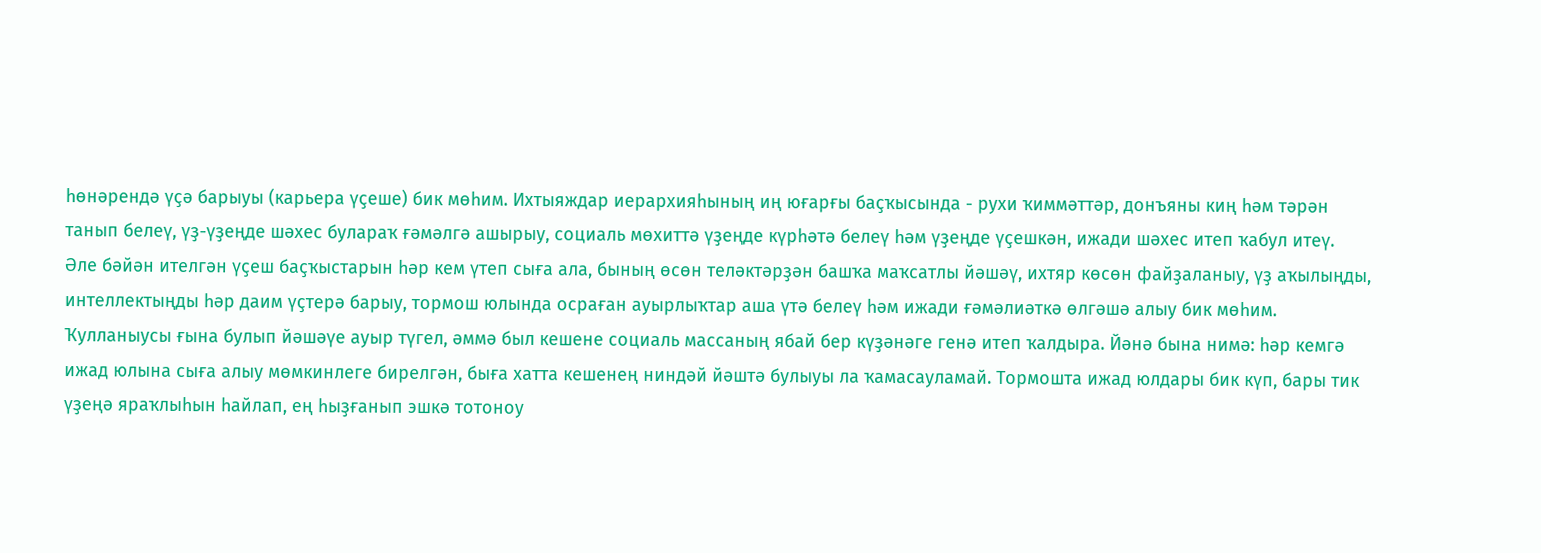һөнәрендә үҫә барыуы (карьера үҫеше) бик мөһим. Ихтыяждар иерархияһының иң юғарғы баҫҡысында - рухи ҡиммәттәр, донъяны киң һәм тәрән танып белеү, үҙ-үҙеңде шәхес булараҡ ғәмәлгә ашырыу, социаль мөхиттә үҙеңде күрһәтә белеү һәм үҙеңде үҫешкән, ижади шәхес итеп ҡабул итеү.
Әле бәйән ителгән үҫеш баҫҡыстарын һәр кем үтеп сыға ала, бының өсөн теләктәрҙән башҡа маҡсатлы йәшәү, ихтяр көсөн файҙаланыу, үҙ аҡылыңды, интеллектыңды һәр даим үҫтерә барыу, тормош юлында осраған ауырлыҡтар аша үтә белеү һәм ижади ғәмәлиәткә өлгәшә алыу бик мөһим.
Ҡулланыусы ғына булып йәшәүе ауыр түгел, әммә был кешене социаль массаның ябай бер күҙәнәге генә итеп ҡалдыра. Йәнә бына нимә: һәр кемгә ижад юлына сыға алыу мөмкинлеге бирелгән, быға хатта кешенең ниндәй йәштә булыуы ла ҡамасауламай. Тормошта ижад юлдары бик күп, бары тик үҙеңә яраҡлыһын һайлап, ең һыҙғанып эшкә тотоноу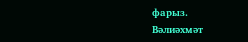фарыз.
Вәлиәхмәт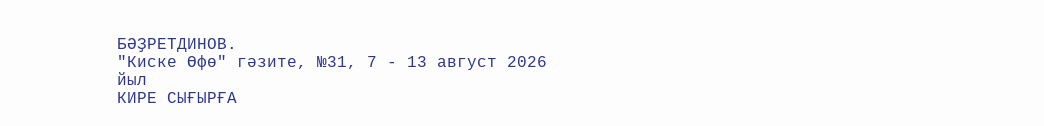БӘҘРЕТДИНОВ.
"Киске Өфө" гәзите, №31, 7 - 13 август 2026 йыл
КИРЕ СЫҒЫРҒА